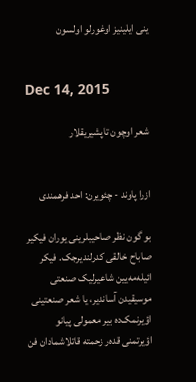ینی ایلینیز اوغورلو اولسون


Dec 14, 2015

شعر اوچون تاپشیریقلار


ازرا پاوند - چئویرن: احد فرهمندی

بو گون نظر صاحیبلرینی یوران فیکیر صاباح خالقی کدرلندیرجک‌. فیکر ائیله‌مه‌یین شاعیرلیک صنعتی موسیقیدن آساندیر، یا شعر صنعتینی اؤیرنمک‌ده بیر معمولی پیانو اؤیرتمنی قده‌ر زحمته قاتلاشمادان فن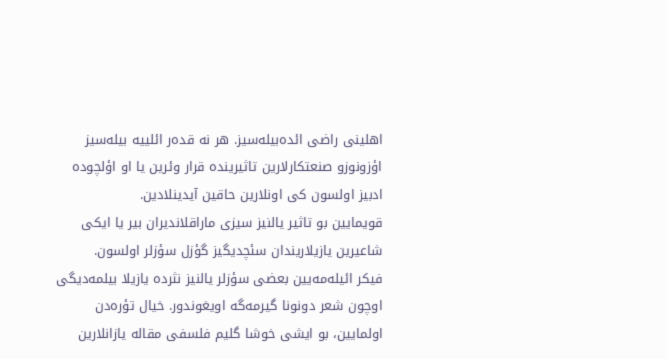اهلینی راضی ائده‌‌بیله‌سیز. هر نه قده‌ر ائلییه‌ بیله‌سیز اؤزونوزو صنعتکارلارین تاثیرینده قرار وئرین یا او اؤلچوده ادبیز اولسون کی اونلارین حاقین آیدینلادین.
قویمایین بو تاثیر یالنیز سیزی ماراقلاندیران بیر یا ایکی شاعیرین یازیلاریندان سئچدیگیز گؤزل سؤزلر اولسون.
فیکر ائیله‌مه‌یین بعضی سؤزلر یالنیز نثرده یازیلا بیلمه‌دیگی اوچون شعر دونونا گیرمه‌گه اویغوندور. خیال تؤره‌دن اولمایین، بو ایشی خوشا گلیم فلسفی مقاله‌ یازانلارین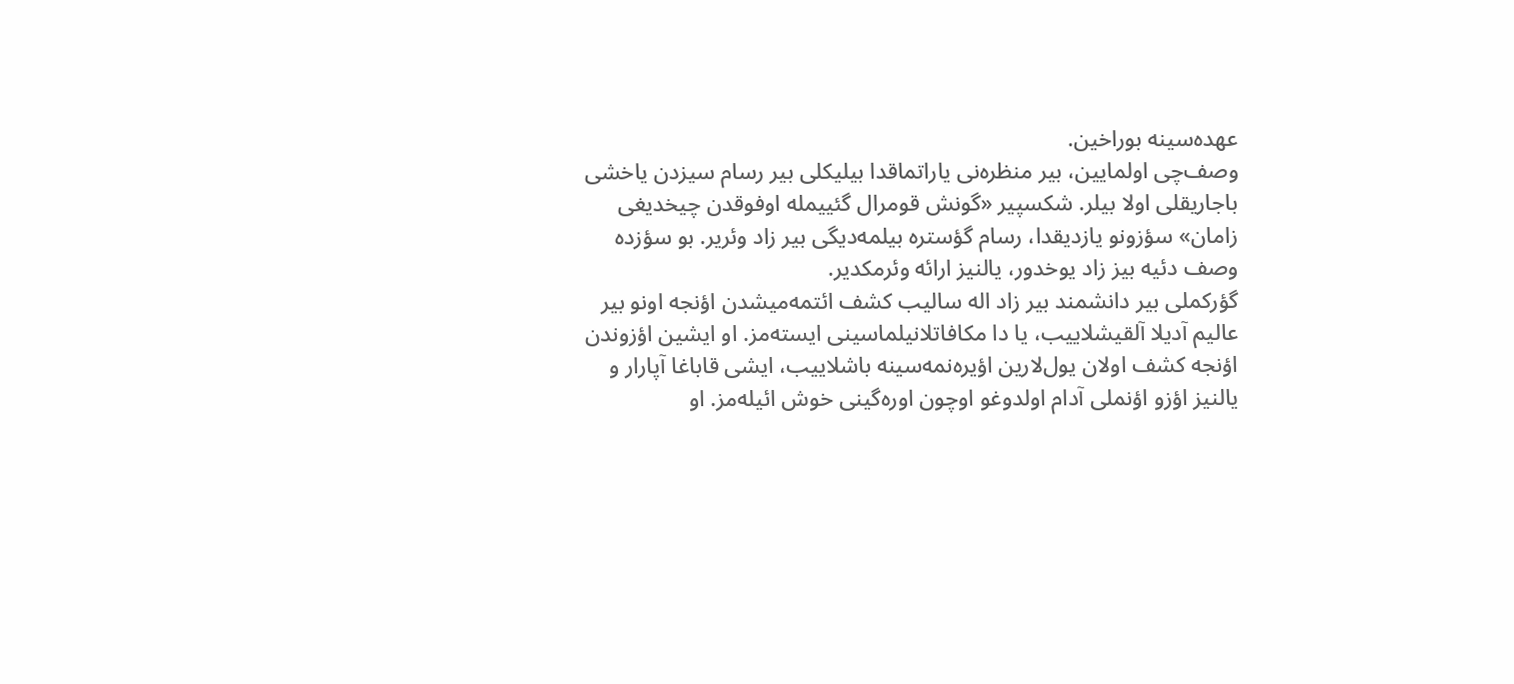عهده‌سینه بوراخین.
وصف‌چی اولمایین، بیر منظره‌نی یاراتماقدا بیلیکلی بیر رسام سیزدن یاخشی باجاریقلی اولا بیلر. شکسپیر «گونش قومرال گئییمله اوفوقدن چیخدیغی زامان» سؤزونو یازدیقدا، رسام گؤستره‌ بیلمه‌دیگی بیر زاد وئریر. بو سؤزده وصف دئیه‌ بیز زاد یوخدور، یالنیز ارائه وئرمکدیر.
گؤرکملی بیر دانشمند بیر زاد اله سالیب کشف ائتمه‌میشدن اؤنجه اونو بیر عالیم آدیلا آلقیشلاییب، یا دا مکافاتلانیلماسینی ایسته‌مز. او ایشین اؤزوندن اؤنجه کشف اولان یول‌لارین اؤیره‌نمه‌سینه باشلاییب، ایشی قاباغا آپارار و یالنیز اؤزو اؤنملی آدام اولدوغو اوچون اوره‌گینی خوش ائیله‌مز. او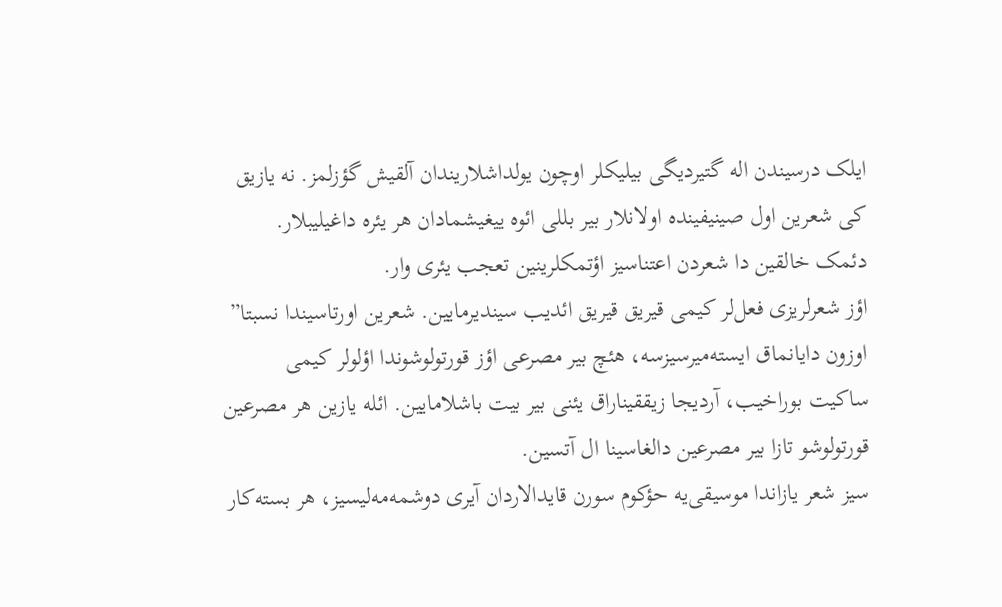ایلک درسیندن اله گتیردیگی بیلیکلر اوچون یولداشلاریندان آلقیش گؤزلمز. نه یازیق کی شعرین اول صینیفینده اولانلار بیر بللی ائوه ییغیشمادان هر یئره داغیلیبلار. دئمک خالقین دا شعردن اعتناسیز اؤتمکلرینین تعجب یئری وار.
اؤز شعرلریزی فعل‌لر کیمی قیریق قیریق ائدیب سیندیرمایین‌. شعرین اورتاسیندا نسبتا” اوزون دایانماق ایسته‌میرسیزسه، هئچ بیر مصرعی اؤز قورتولوشوندا اؤلولر کیمی ساکیت بوراخیب، آردیجا زیققیناراق یئنی بیر بیت باشلامایین. ائله یازین هر مصرعین قورتولوشو تازا بیر مصرعین دالغاسینا ال آتسین.
سیز شعر یازاندا موسیقی‌‌یه حؤکوم سورن قایدالاردان آیری دوشمه‌مه‌لیسیز، هر بسته‌کار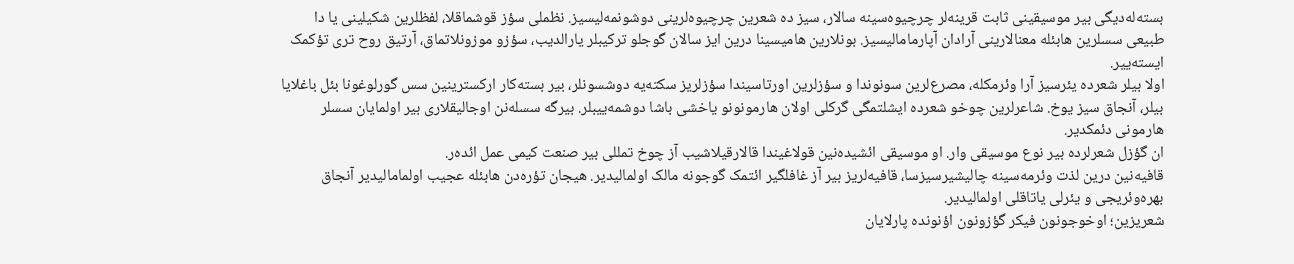بسته‌له‌دیگی بیر موسیقینی ثابت قرینه‌لر چرچیوه‌سینه سالار، سیز ده شعرین چرچیوه‌لرینی دوشونمه‌لیسیز. نظملی سؤز قوشماقلا، لفظلرین شکیلینی یا دا طبیعی سسلرین هابئله معنالارینی آرادان آپارمامالیسیز. بونلارین هامیسینا درین ایز سالان گوجلو ترکیبلر یارالدیب، سؤزو موزونلاتماق، آرتیق روح تری تؤکمک ایسته‌ییر.
اولا بیلر شعرده یئرسیز آرا وئرمکله،‌ مصرع‌لرین سونوندا و سؤزلرین اورتاسیندا سؤزلریز سکته‌یه دوشسونلر، بیر بسته‌کار ارکسترینین سس گورلوغونا بئل باغلایا بیلر، آنجاق سیز یوخ. شاعرلرین چوخو شعرده ایشلتمگی گرکلی اولان هارمونونو یاخشی باشا دوشمه‌ییبلر. بیرگه سسله‌نن اوجالیقلاری بیر اولمایان سسلر هارمونی دئمکدیر.
ان گؤزل شعرلرده بیر نوع موسیقی وار. او موسیقی ائشیده‌نین قولاغیندا قالارقیلاشیب آز چوخ تمللی بیر صنعت کیمی عمل ائده‌ر.
قافیه‌نین درین لذت وئرمه‌سینه چالیشیرسیزسا، قافیه‌لریز بیر آز غافلگیر ائتمک گوجونه مالک اولمالیدیر. هیجان ‌تؤره‌دن هابئله عجیب اولمامالیدیر آنجاق بهره‌وئریجی و یئرلی یاتاقلی اولمالیدیر.
شعریزین؛ اوخوجونون فیکر گؤزونون اؤنونده پارلایان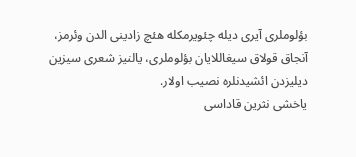بؤلوملری آیری دیله چئویرمکله هئچ زادینی الدن وئرمز، آنجاق قولاق سیغاللایان بؤلوملری، یالنیز شعری سیزین دیلیزدن ائشیدنلره نصیب اولار.
یاخشی نثرین قاداسی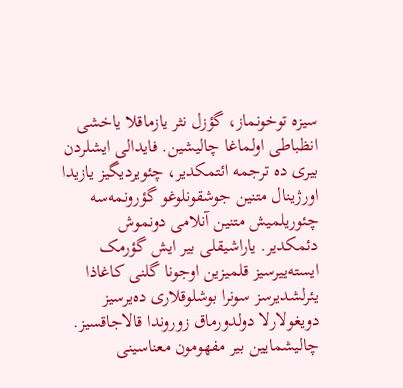سیزه توخونماز، گؤزل نثر یازماقلا یاخشی انظباطی اولماغا چالیشین. فایدالی ایشلردن بیری ده ترجمه ائتمکدیر، چئویردیگیز یازیدا اورژینال متنین جوشقونلوغو گؤرونمه‌سه چئوریلمیش متنین آنلامی دونموش دئمکدیر. یاراشیقلی بیر ایش گؤرمک ایسته‌ییرسیز قلمیزین اوجونا گلنی کاغاذا یئرلشدیرسز سونرا بوشلوقلاری ده‌یرسیز دویغولارلا دولدورماق زوروندا قالاجاقسیز. چالیشمایین بیر مفهومون معناسینی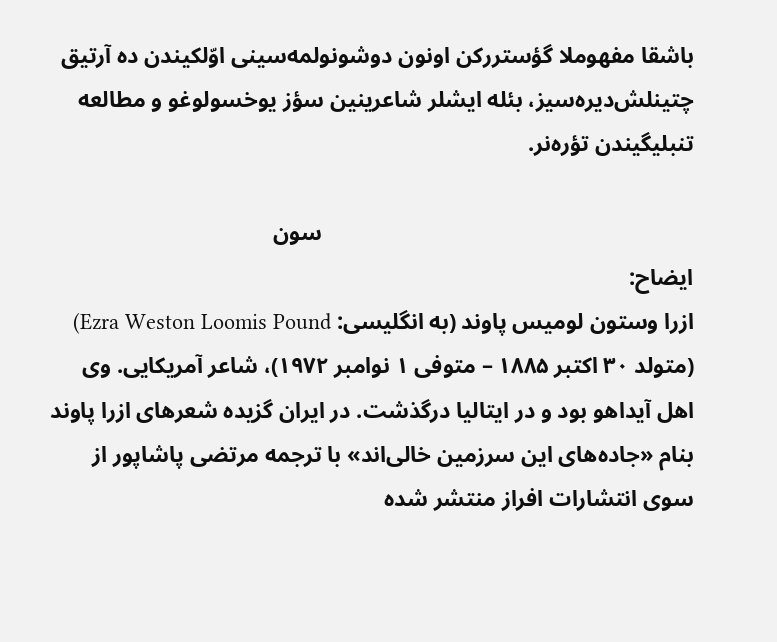باشقا مفهوملا گؤستررکن اونون دوشونولمه‌سینی اوّلکیندن ده آرتیق چتینلش‌دیره‌سیز، بئله ایشلر شاعرینین سؤز یوخسولوغو و مطالعه تنبلیگیندن تؤره‌نر.

                                                                 سون
ایضاح:
ازرا وستون لومیس پاوند (به انگلیسی: Ezra Weston Loomis Pound) (متولد ۳۰ اکتبر ۱۸۸۵ – متوفی ۱ نوامبر ۱۹۷۲)، شاعر آمریکایی. وی اهل آیداهو بود و در ایتالیا درگذشت. در ایران گزیده شعرهای ازرا پاوند بنام «جاده‌های این سرزمین خالی‌اند» با ترجمه مرتضی پاشاپور از سوی انتشارات افراز منتشر شده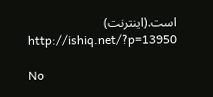است.(اینترنت)
http://ishiq.net/?p=13950

No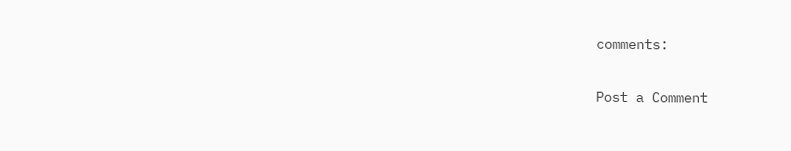comments:

Post a Comment